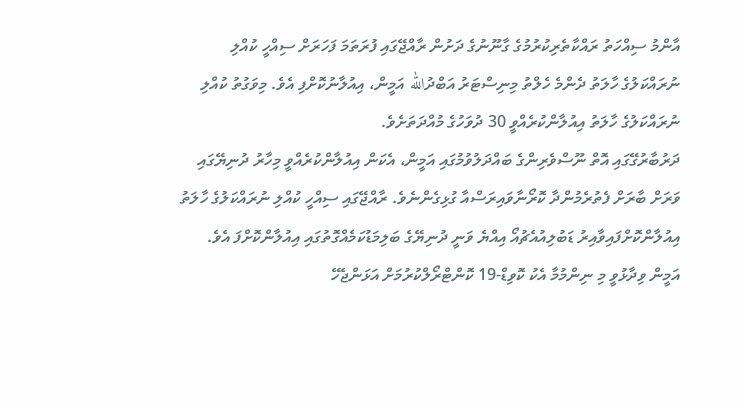އާންމު ސިއްހަތު ރައްކާތެރިކުރުމުގެ ގާނޫނުގެ ދަށުން ރާއްޖޭގައި ފުރަތަމަ ފަހަރަށް ސިއްހީ ކުއްލި ނުރައްކަލުގެ ހާލަތު ދެންމެ ހެލްތު މިނިސްޓަރު އަބްދުالله އަމީން، އިއުލާނުކޮށްފި އެވެ. މިވަގުތު ކުއްލި ނުރައްކަލުގެ ހާލަތު އިއުލާންކުރެއްވީ 30 ދުވަހުގެ މުއްދަތަށެވެ.
ދަރުބާރުގޭގައި އޮތް ނޫސްވެރިންގެ ބައްދަލުވުމުގައި އަމީން، އެކަން އިއުލާންކުރެއްވީ މިހާރު ދުނިޔޭގައި ވަރަށް ބާރަށް ފެތުރެމުންދާ ކޮރޯނާވައިރަސްއާ ގުޅިގެންނެވެ. ރާއްޖޭގައި ސިއްހީ ކުއްލި ނުރައްކަލުގެ ހާލަތު އިއުލާންކޮށްފައިވާއިރު ޑަބުލިއުއެޗުއޯ އިއްޔެ ވަނީ ދުނިޔޭގެ ބަލިމަޑުކަމެއްގޮތުގައި އިއުލާންކޮށްފަ އެވެ.
އަމީން ވިދާޅުވީ މި ނިންމުމާ އެކު ކޮވިޑް-19 ކޮންޓްރޯލްކުރުމަށް އަޅަންޖެހޭ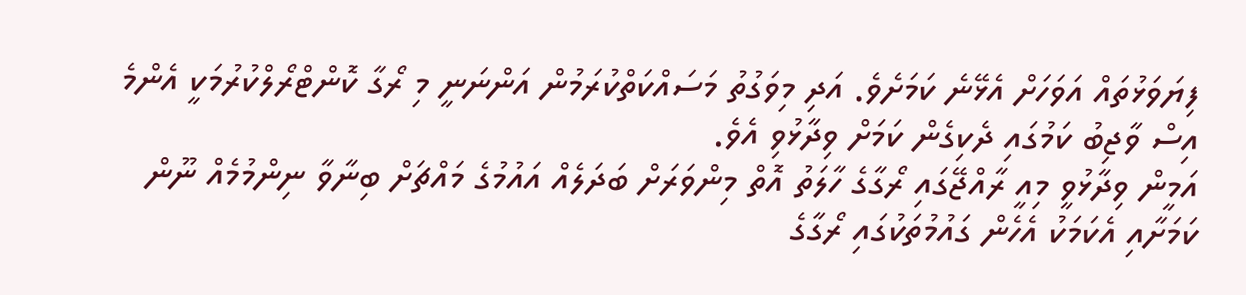ފިޔަވަޅުތައް އަވަހަށް އެޅޭނެ ކަމަށެވެ. އަދި މިވަގުތު މަސައްކަތްކުރަމުން އަންނަނީ މި ރޯގާ ކޮންޓްރޯލްކުރުމަކީ އެންމެ އިސް ވާޖިބު ކަމުގައި ދެކިގެން ކަމަށް ވިދާޅުވި އެވެ.
އަމީން ވިދާޅުވީ މިއީ ރާއްޖޭގައި ރޯގާގެ ހާލަތު އޮތް މިންވަރަށް ބަދަލެއް އައުމުގެ މައްޗަށް ބިނާވާ ނިންމުމެއް ނޫން ކަމަށާއި އެކަމަކު އެހެން ގައުމުތަކުގައި ރޯގާގެ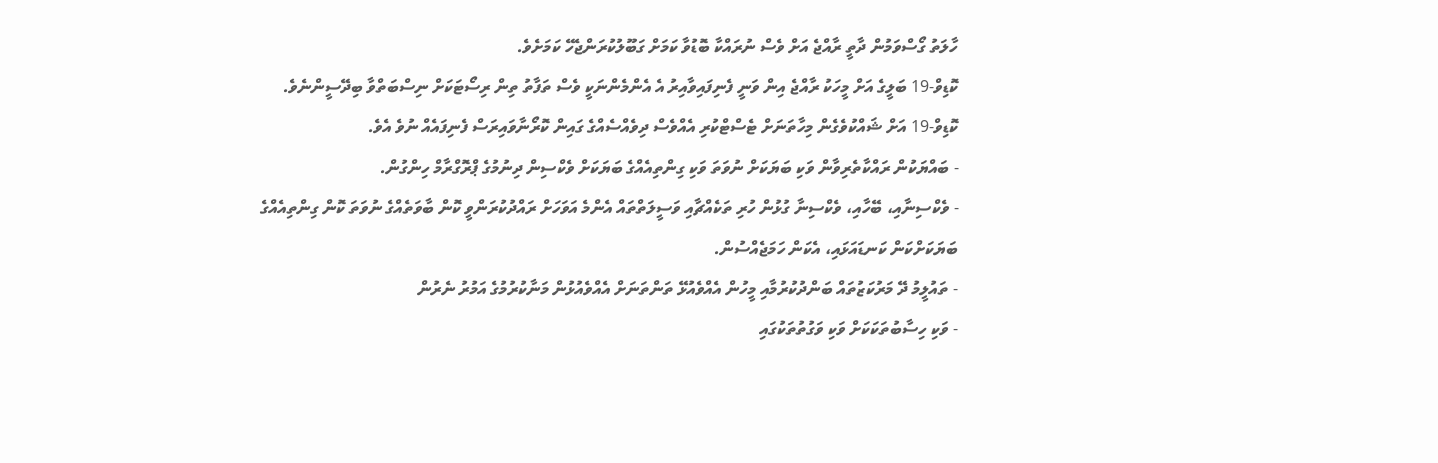ހާލަތު ގޯސްވަމުން ދާތީ ރާއްޖެ އަށް ވެސް ނުރައްކާ ބޮޑުވާ ކަމަށް ގަބޫލުކުރަންޖެހޭ ކަމަށެވެ.
ކޮޑިވް-19 ބަލީގެ އަށް މީހަކު ރާއްޖެ އިން ވަނީ ފެނިފައިވާއިރު އެ އެންމެންނަކީ ވެސް ތަފާތު ތިން ރިސޯޓަކަށް ނިސްބަތްވާ ބިދޭސީންނެވެ. ކޮޑިވް-19 އަށް ޝައްކުވެގެން މިހާތަނަށް ޓެސްޓްކުރި އެއްވެސް ދިވެއްސެއްގެ ގައިން ކޮރޯނާވައިރަސް ފެނިފައެއް ނުވެ އެވެ.
- ބައްޔަކުން ރައްކާތެރިވާން ވަކި ބަޔަކަށް ނުވަތަ ވަކި ގިންތިއެއްގެ ބަޔަކަށް ވެކްސިން ދިނުމުގެ ޕްރޮގްރާމް ހިންގުން.
- ވެކްސިނާއި، ބޭހާއި، ވެކްސިނާ ގުޅުން ހުރި ތަކެއްޗާއި ވަސީލަތްތައް އެންމެ އަވަހަށް ރައްދުކުރަންވީ ކޮން ބާވަތެއްގެ ނުވަތަ ކޮން ގިންތިއެއްގެ ބަޔަކަށްކަން ކަނޑައަޅައި، އެކަން ހަމަޖެއްސުން.
- ތައުލީމު ދޭ މަރުކަޒުތައް ބަންދުކުރުމާއި މީހުން އެއްވެއުޅޭ ތަންތަނަށް އެއްވެއުޅުން މަނާކުރުމުގެ އަމުރު ނެރުން
- ވަކި ހިސާބުތަކަކަށް ވަކި ވަގުތުތަކުގައި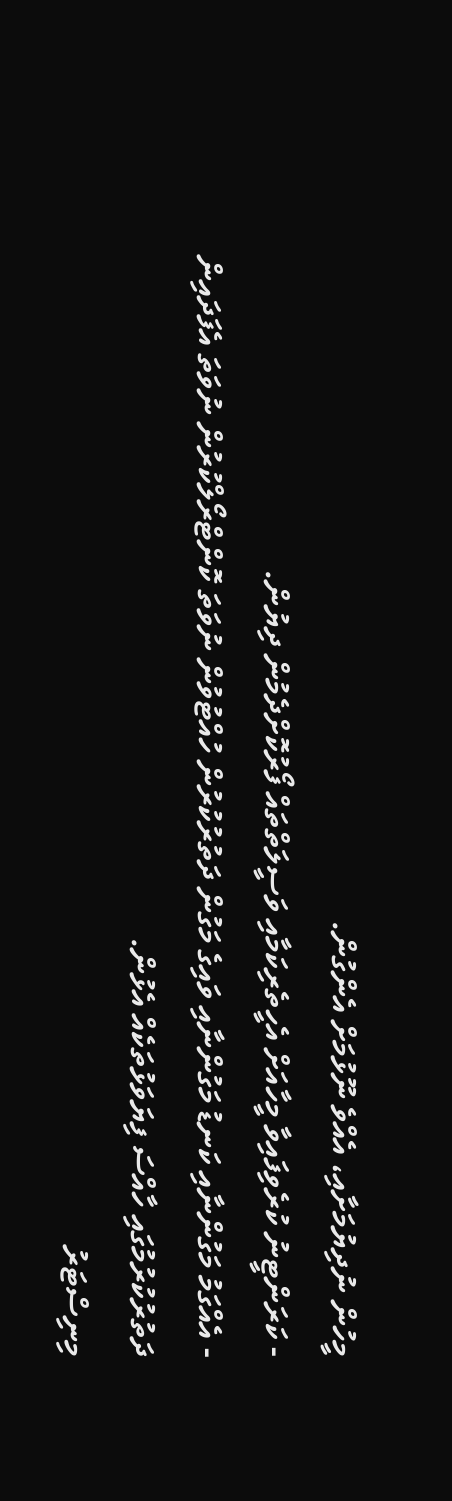މީހުން ނުދިޔުމަށާއި، އެއްވެ ނޫޅުމަށް އެންގުން.
- ކަރަންޓީނު ކުރެވިފައިވާ މީހާއަށް އެހީތެރިކަމާއި ވަސީލަތްތައް ފޯރުކޮށްދެމުން ދިޔުން.
- އެއްގަމު މަގުންނާއި ކަނޑު މަގުންނާއި ވައިގެ މަގުން ދަތުރުކުރުން ހުއްޓުވުން ނުވަތަ ކޮންޓްރޯލްކުރުން ނުވަތަ އެފަދައިން ދަތުރުކުރުމުގައި ހާއްސަ ފިޔަވަޅުތަކެއް އެޅުން.
މިނިސްޓަރު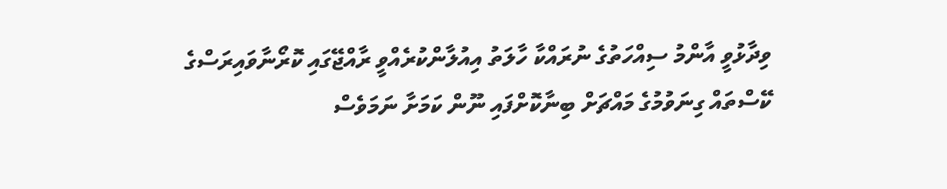ވިދާޅުވީ އާންމު ސިއްހަތުގެ ނުރައްކާ ހާލަތު އިއުލާންކުރެއްވީ ރާއްޖޭގައި ކޮރޯނާވައިރަސްގެ ކޭސްތައް ގިނަވުމުގެ މައްޗަށް ބިނާކޮށްފައި ނޫން ކަމަށާ ނަމަވެސް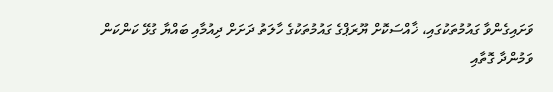ވަށައިގެންވާ ގައުމުތަކުގައި، ޚާއްސަކޮށް ޔޫރަޕްގެ ގައުމުތަކުގެ ހާލަތު ދަށަށް ދިއުމާއި ބައްޔާ ގުޅޭ ކަންކަން ވަމުންދާ ގޮތާއި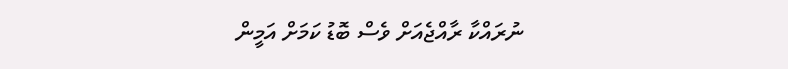ނުރައްކާ ރާއްޖެއަށް ވެސް ބޮޑު ކަމަށް އަމީން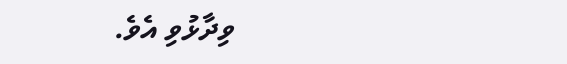ވިދާޅުވި އެވެ.